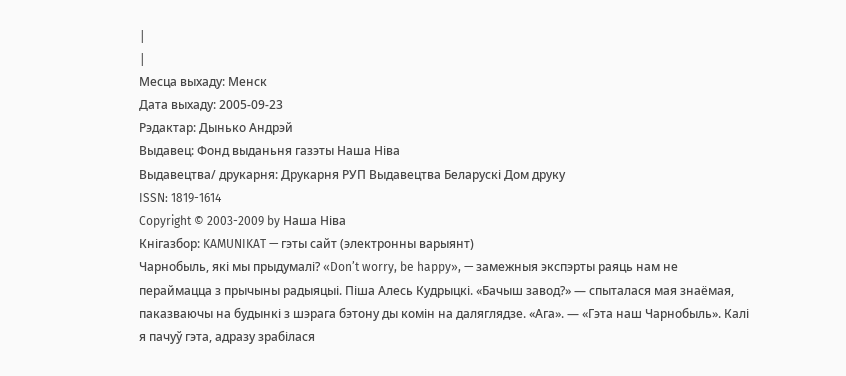|
|
Месца выхаду: Менск
Дата выхаду: 2005-09-23
Рэдактар: Дынько Андрэй
Выдавец: Фонд выданьня газэты Наша Ніва
Выдавецтва/ друкарня: Друкарня РУП Выдавецтва Беларускі Дом друку
ISSN: 1819-1614
Copyright © 2003-2009 by Наша Ніва
Кнігазбор: KAMUNIKAT — гэты сайт (электронны варыянт)
Чарнобыль, які мы прыдумалі? «Don’t worry, be happy», — замежныя экспэрты раяць нам не пераймацца з прычыны радыяцыі. Піша Алесь Кудрыцкі. «Бачыш завод?» — спыталася мая знаёмая, паказваючы на будынкі з шэрага бэтону ды комін на даляглядзе. «Ага». — «Гэта наш Чарнобыль». Калі я пачуў гэта, адразу зрабілася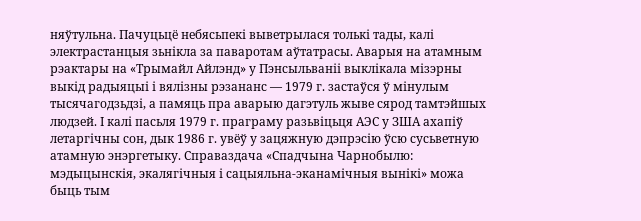няўтульна. Пачуцьцё небясьпекі выветрылася толькі тады, калі электрастанцыя зьнікла за паваротам аўтатрасы. Аварыя на атамным рэактары на «Трымайл Айлэнд» у Пэнсыльваніі выклікала мізэрны выкід радыяцыі і вялізны рэзананс — 1979 г. застаўся ў мінулым тысячагодзьдзі, а памяць пра аварыю дагэтуль жыве сярод тамтэйшых людзей. І калі пасьля 1979 г. праграму разьвіцьця АЭС у ЗША ахапіў летаргічны сон, дык 1986 г. увёў у зацяжную дэпрэсію ўсю сусьветную атамную энэргетыку. Справаздача «Спадчына Чарнобылю: мэдыцынскія, экалягічныя і сацыяльна-эканамічныя вынікі» можа быць тым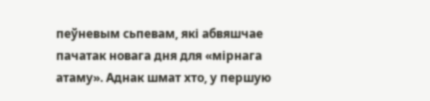пеўневым сьпевам, які абвяшчае пачатак новага дня для «мірнага атаму». Аднак шмат хто, у першую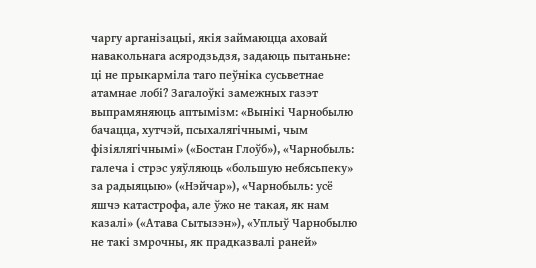чаргу арганізацыі, якія займаюцца аховай навакольнага асяродзьдзя, задаюць пытаньне: ці не прыкарміла таго пеўніка сусьветнае атамнае лобі? Загалоўкі замежных газэт выпрамяняюць аптымізм: «Вынікі Чарнобылю бачацца, хутчэй, псыхалягічнымі, чым фізіялягічнымі» («Бостан Глоўб»), «Чарнобыль: галеча і стрэс уяўляюць «большую небясьпеку» за радыяцыю» («Нэйчар»), «Чарнобыль: усё яшчэ катастрофа, але ўжо не такая, як нам казалі» («Атава Сытызэн»), «Уплыў Чарнобылю не такі змрочны, як прадказвалі раней»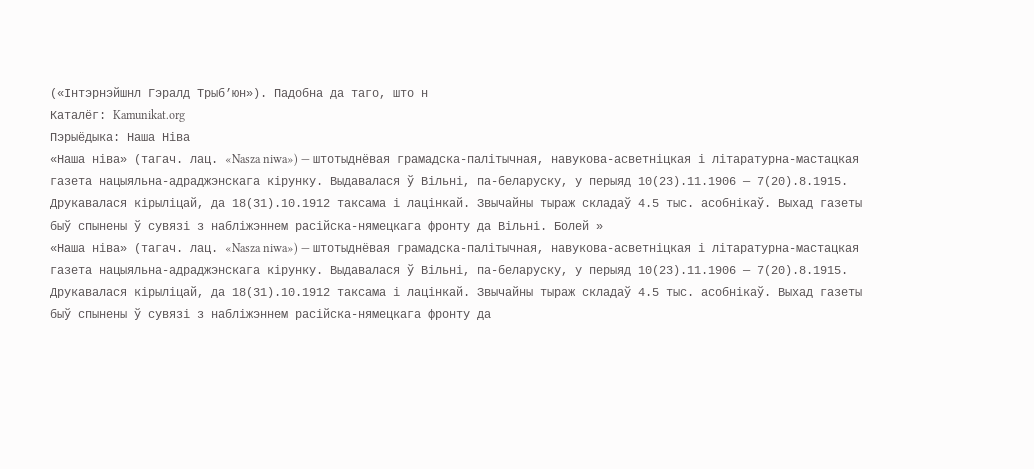(«Інтэрнэйшнл Гэралд Трыб’юн»). Падобна да таго, што н
Каталёг: Kamunikat.org
Пэрыёдыка: Наша Ніва
«Наша ніва» (тагач. лац. «Nasza niwa») — штотыднёвая грамадска-палітычная, навукова-асветніцкая і літаратурна-мастацкая газета нацыяльна-адраджэнскага кірунку. Выдавалася ў Вільні, па-беларуску, у перыяд 10(23).11.1906 — 7(20).8.1915. Друкавалася кірыліцай, да 18(31).10.1912 таксама і лацінкай. Звычайны тыраж складаў 4.5 тыс. асобнікаў. Выхад газеты быў спынены ў сувязі з набліжэннем расійска-нямецкага фронту да Вільні. Болей »
«Наша ніва» (тагач. лац. «Nasza niwa») — штотыднёвая грамадска-палітычная, навукова-асветніцкая і літаратурна-мастацкая газета нацыяльна-адраджэнскага кірунку. Выдавалася ў Вільні, па-беларуску, у перыяд 10(23).11.1906 — 7(20).8.1915. Друкавалася кірыліцай, да 18(31).10.1912 таксама і лацінкай. Звычайны тыраж складаў 4.5 тыс. асобнікаў. Выхад газеты быў спынены ў сувязі з набліжэннем расійска-нямецкага фронту да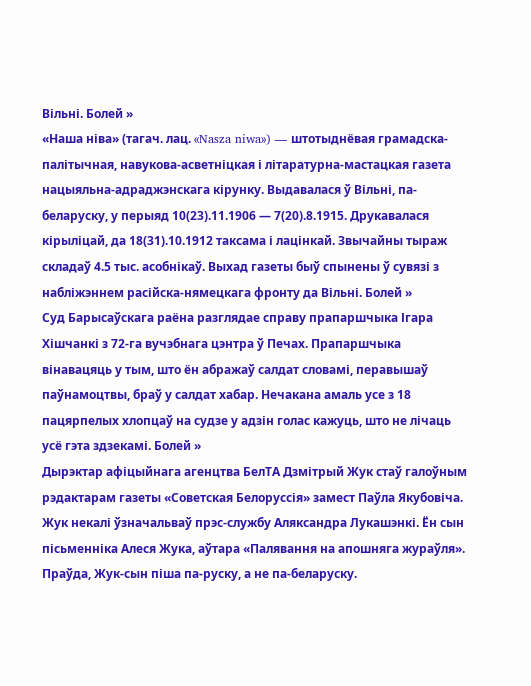Вільні. Болей »
«Наша ніва» (тагач. лац. «Nasza niwa») — штотыднёвая грамадска-палітычная, навукова-асветніцкая і літаратурна-мастацкая газета нацыяльна-адраджэнскага кірунку. Выдавалася ў Вільні, па-беларуску, у перыяд 10(23).11.1906 — 7(20).8.1915. Друкавалася кірыліцай, да 18(31).10.1912 таксама і лацінкай. Звычайны тыраж складаў 4.5 тыс. асобнікаў. Выхад газеты быў спынены ў сувязі з набліжэннем расійска-нямецкага фронту да Вільні. Болей »
Суд Барысаўскага раёна разглядае справу прапаршчыка Ігара Хішчанкі з 72-га вучэбнага цэнтра ў Печах. Прапаршчыка вінавацяць у тым, што ён абражаў салдат словамі, перавышаў паўнамоцтвы, браў у салдат хабар. Нечакана амаль усе з 18 пацярпелых хлопцаў на судзе у адзін голас кажуць, што не лічаць усё гэта здзекамі. Болей »
Дырэктар афіцыйнага агенцтва БелТА Дзмітрый Жук стаў галоўным рэдактарам газеты «Советская Белоруссія» замест Паўла Якубовіча. Жук некалі ўзначальваў прэс-службу Аляксандра Лукашэнкі. Ён сын пісьменніка Алеся Жука, аўтара «Палявання на апошняга жураўля». Праўда, Жук-сын піша па-руску, а не па-беларуску.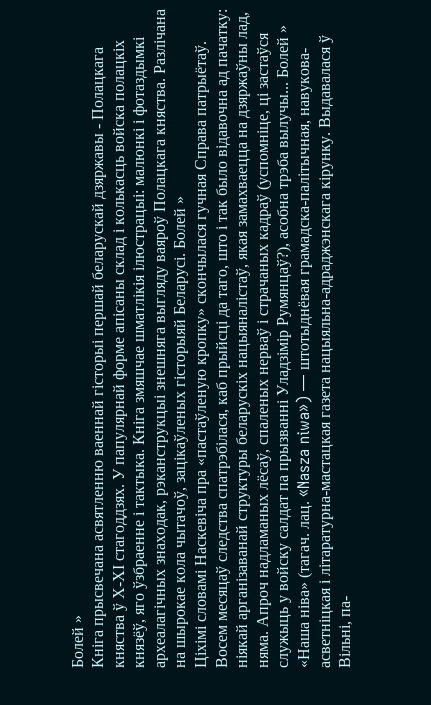Болей »
Кніга прысвечана асвятленню ваеннай гісторыі першай беларускай дзяржавы - Полацкага княства ў Х-ХІ стагоддзях. У папулярнай форме апісаны склад і колькасць войска полацкіх князёў, яго ўзбраенне і тактыка. Кніга змяшчае шматлікія ілюстрацыі: малюнкі і фотаздымкі археалагічных знаходак, рэканструкцыі знешняга выгляду ваяроў Полацкага княства. Разлічана на шырокае кола чытачоў, зацікаўленых гісторыяй Беларусі. Болей »
Ціхімі словамі Наскевіча пра «пастаўленую кропку» скончылася гучная Справа патрыётаў. Восем месяцаў следства спатрэбілася, каб прыйсці да таго, што і так было відавочна ад пачатку: ніякай арганізаванай структуры беларускіх нацыяналістаў, якая замахваецца на дзяржаўны лад, няма. Апроч надламаных лёсаў, спаленых нерваў і страчаных кадраў (успомніце, ці застаўся служыць у войску салдат па прызванні Уладзімір Румянцаў?), асобна трэба вылучы... Болей »
«Наша ніва» (тагач. лац. «Nasza niwa») — штотыднёвая грамадска-палітычная, навукова-асветніцкая і літаратурна-мастацкая газета нацыяльна-адраджэнскага кірунку. Выдавалася ў Вільні, па-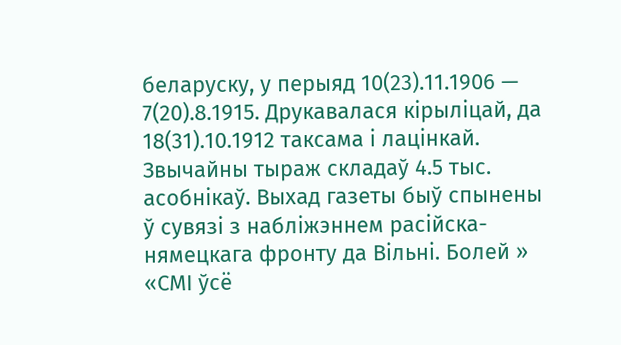беларуску, у перыяд 10(23).11.1906 — 7(20).8.1915. Друкавалася кірыліцай, да 18(31).10.1912 таксама і лацінкай. Звычайны тыраж складаў 4.5 тыс. асобнікаў. Выхад газеты быў спынены ў сувязі з набліжэннем расійска-нямецкага фронту да Вільні. Болей »
«СМІ ўсё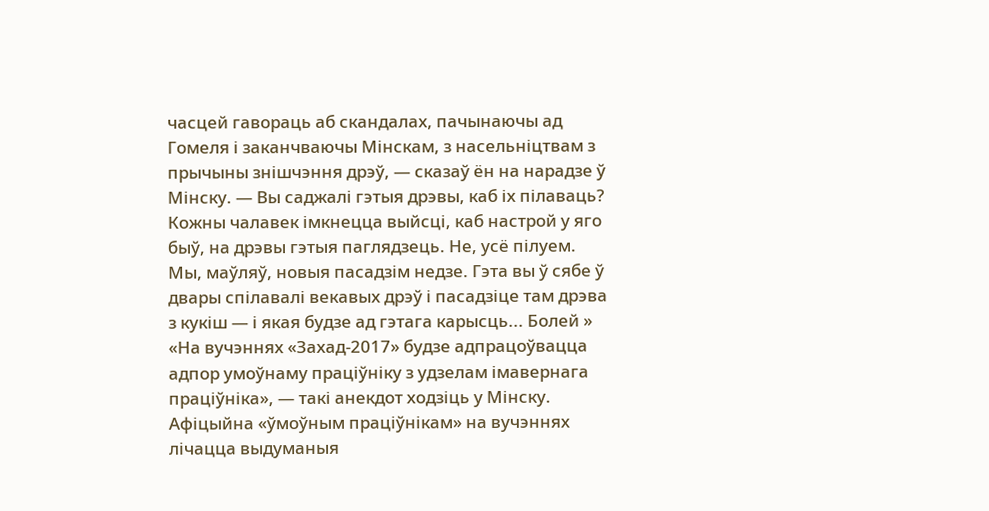часцей гавораць аб скандалах, пачынаючы ад Гомеля і заканчваючы Мінскам, з насельніцтвам з прычыны знішчэння дрэў, — сказаў ён на нарадзе ў Мінску. — Вы саджалі гэтыя дрэвы, каб іх пілаваць? Кожны чалавек імкнецца выйсці, каб настрой у яго быў, на дрэвы гэтыя паглядзець. Не, усё пілуем. Мы, маўляў, новыя пасадзім недзе. Гэта вы ў сябе ў двары спілавалі векавых дрэў і пасадзіце там дрэва з кукіш — і якая будзе ад гэтага карысць... Болей »
«На вучэннях «Захад-2017» будзе адпрацоўвацца адпор умоўнаму праціўніку з удзелам імавернага праціўніка», — такі анекдот ходзіць у Мінску. Афіцыйна «ўмоўным праціўнікам» на вучэннях лічацца выдуманыя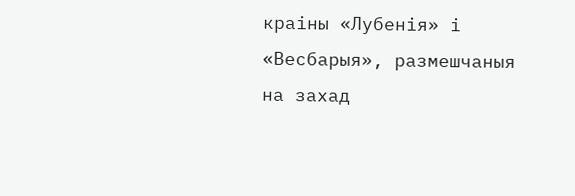краіны «Лубенія» і «Весбарыя», размешчаныя на захад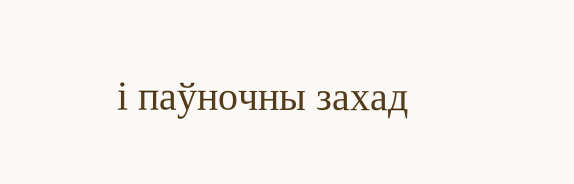і паўночны захад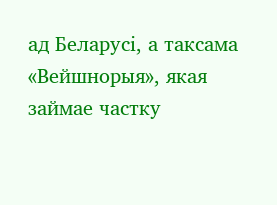ад Беларусі, а таксама «Вейшнорыя», якая займае частку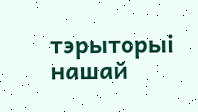тэрыторыі нашай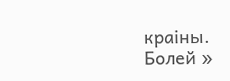краіны. Болей »